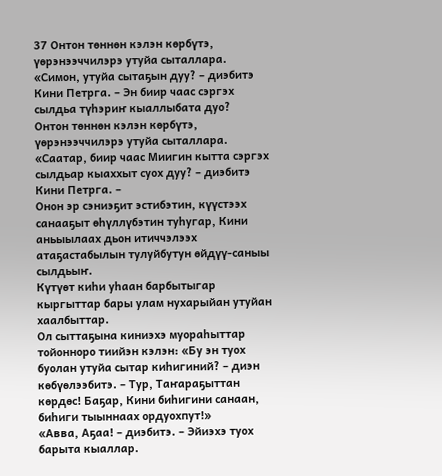37 Онтон төннөн кэлэн көрбүтэ, үөрэнээччилэрэ утуйа сыталлара. «Симон, утуйа сытаҕын дуу? – диэбитэ Кини Петрга. – Эн биир чаас сэргэх сылдьа түһэриҥ кыаллыбата дуо?
Онтон төннөн кэлэн көрбүтэ, үөрэнээччилэрэ утуйа сыталлара. «Саатар, биир чаас Миигин кытта сэргэх сылдьар кыаххыт суох дуу? – диэбитэ Кини Петрга. –
Онон эр сэниэҕит эстибэтин, күүстээх санааҕыт өһүллүбэтин туһугар, Кини аньыылаах дьон итиччэлээх атаҕастабылын тулуйбутун өйдүү-саныы сылдьыҥ.
Күтүөт киһи уһаан барбытыгар кыргыттар бары улам нухарыйан утуйан хаалбыттар.
Ол сыттаҕына киниэхэ муораһыттар тойонноро тиийэн кэлэн: «Бу эн туох буолан утуйа сытар киһигиний? – диэн көбүөлээбитэ. – Тур, Таҥараҕыттан көрдөс! Баҕар, Кини биһигини санаан, биһиги тыыннаах ордуохпут!»
«Авва, Аҕаа! – диэбитэ. – Эйиэхэ туох барыта кыаллар.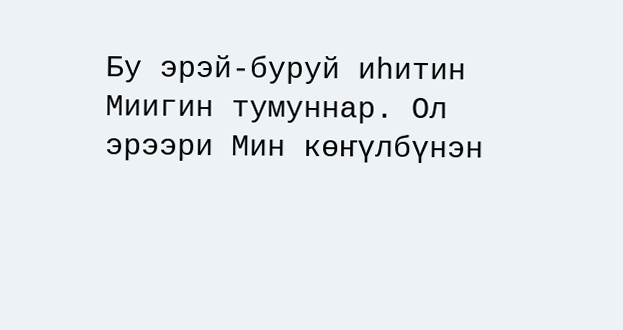Бу эрэй-буруй иһитин Миигин тумуннар. Ол эрээри Мин көҥүлбүнэн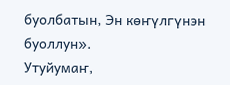буолбатын, Эн көҥүлгүнэн буоллун».
Утуйумаҥ,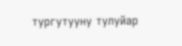тургутууну тулуйар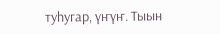туһугар, үҥүҥ. Тыын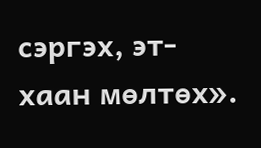сэргэх, эт-хаан мөлтөх».